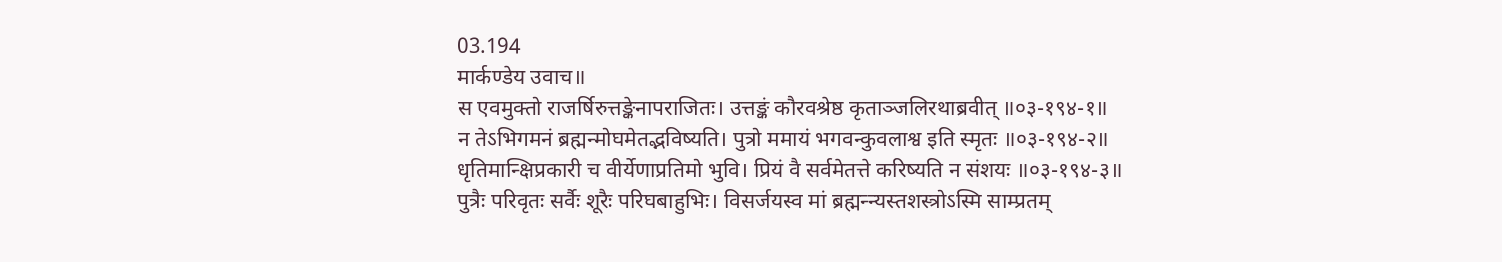03.194
मार्कण्डेय उवाच॥
स एवमुक्तो राजर्षिरुत्तङ्केनापराजितः। उत्तङ्कं कौरवश्रेष्ठ कृताञ्जलिरथाब्रवीत् ॥०३-१९४-१॥
न तेऽभिगमनं ब्रह्मन्मोघमेतद्भविष्यति। पुत्रो ममायं भगवन्कुवलाश्व इति स्मृतः ॥०३-१९४-२॥
धृतिमान्क्षिप्रकारी च वीर्येणाप्रतिमो भुवि। प्रियं वै सर्वमेतत्ते करिष्यति न संशयः ॥०३-१९४-३॥
पुत्रैः परिवृतः सर्वैः शूरैः परिघबाहुभिः। विसर्जयस्व मां ब्रह्मन्न्यस्तशस्त्रोऽस्मि साम्प्रतम्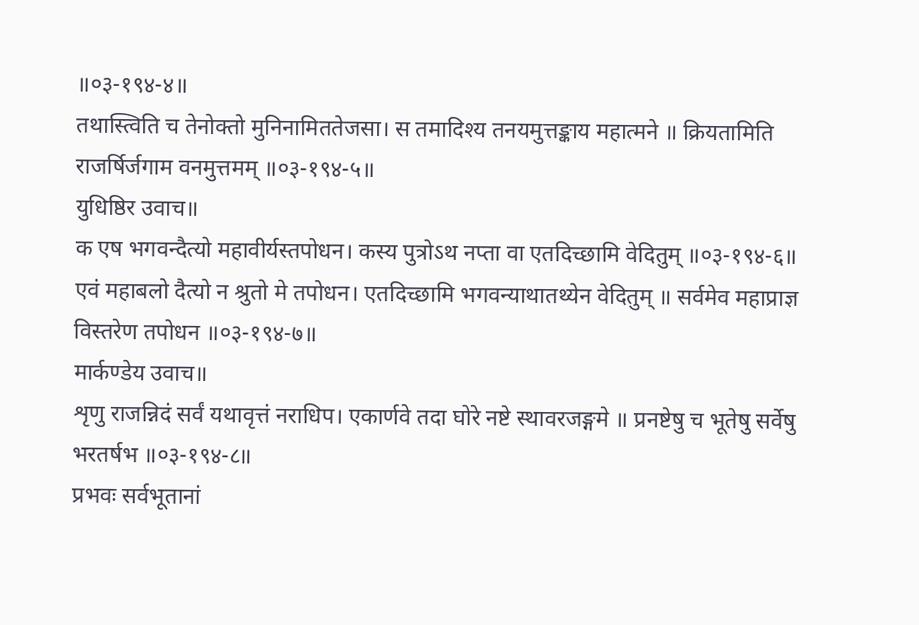॥०३-१९४-४॥
तथास्त्विति च तेनोक्तो मुनिनामिततेजसा। स तमादिश्य तनयमुत्तङ्काय महात्मने ॥ क्रियतामिति राजर्षिर्जगाम वनमुत्तमम् ॥०३-१९४-५॥
युधिष्ठिर उवाच॥
क एष भगवन्दैत्यो महावीर्यस्तपोधन। कस्य पुत्रोऽथ नप्ता वा एतदिच्छामि वेदितुम् ॥०३-१९४-६॥
एवं महाबलो दैत्यो न श्रुतो मे तपोधन। एतदिच्छामि भगवन्याथातथ्येन वेदितुम् ॥ सर्वमेव महाप्राज्ञ विस्तरेण तपोधन ॥०३-१९४-७॥
मार्कण्डेय उवाच॥
शृणु राजन्निदं सर्वं यथावृत्तं नराधिप। एकार्णवे तदा घोरे नष्टे स्थावरजङ्गमे ॥ प्रनष्टेषु च भूतेषु सर्वेषु भरतर्षभ ॥०३-१९४-८॥
प्रभवः सर्वभूतानां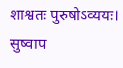शाश्वतः पुरुषोऽव्ययः। सुष्वाप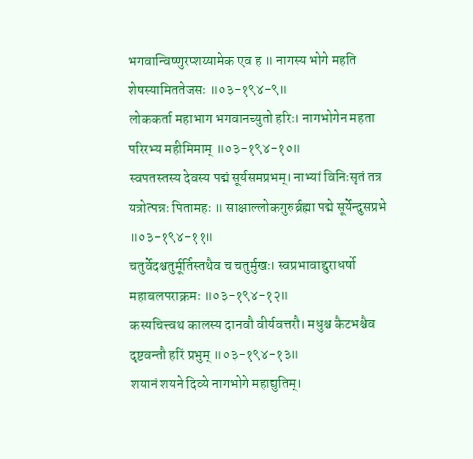भगवान्विष्णुरप्शय्यामेक एव ह ॥ नागस्य भोगे महति शेषस्यामिततेजसः ॥०३-१९४-९॥
लोककर्ता महाभाग भगवानच्युतो हरिः। नागभोगेन महता परिरभ्य महीमिमाम् ॥०३-१९४-१०॥
स्वपतस्तस्य देवस्य पद्मं सूर्यसमप्रभम्। नाभ्यां विनिःसृतं तत्र यत्रोत्पन्नः पितामहः ॥ साक्षाल्लोकगुरुर्ब्रह्मा पद्मे सूर्येन्दुसप्रभे ॥०३-१९४-११॥
चतुर्वेदश्चतुर्मूर्तिस्तथैव च चतुर्मुखः। स्वप्रभावाद्दुराधर्षो महाबलपराक्रमः ॥०३-१९४-१२॥
कस्यचित्त्वथ कालस्य दानवौ वीर्यवत्तरौ। मधुश्च कैटभश्चैव दृष्टवन्तौ हरिं प्रभुम् ॥०३-१९४-१३॥
शयानं शयने दिव्ये नागभोगे महाद्युतिम्।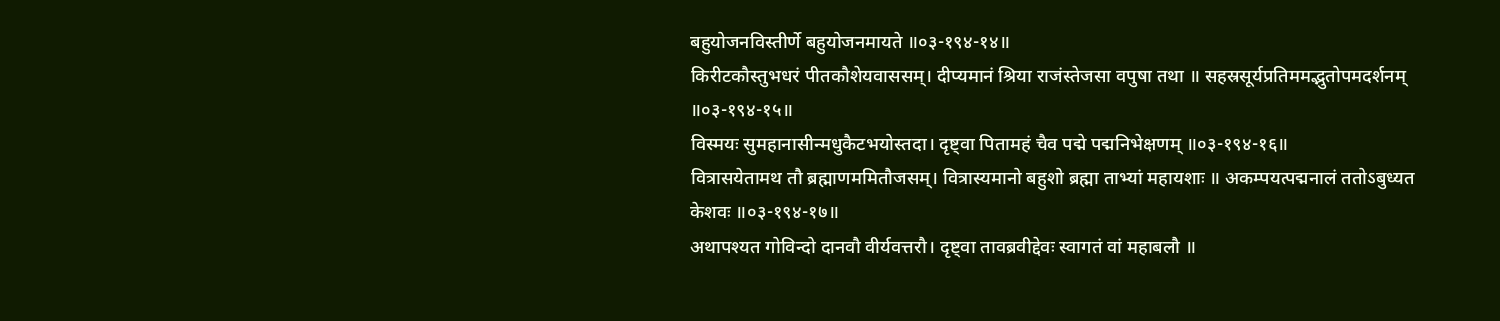बहुयोजनविस्तीर्णे बहुयोजनमायते ॥०३-१९४-१४॥
किरीटकौस्तुभधरं पीतकौशेयवाससम्। दीप्यमानं श्रिया राजंस्तेजसा वपुषा तथा ॥ सहस्रसूर्यप्रतिममद्भुतोपमदर्शनम् ॥०३-१९४-१५॥
विस्मयः सुमहानासीन्मधुकैटभयोस्तदा। दृष्ट्वा पितामहं चैव पद्मे पद्मनिभेक्षणम् ॥०३-१९४-१६॥
वित्रासयेतामथ तौ ब्रह्माणममितौजसम्। वित्रास्यमानो बहुशो ब्रह्मा ताभ्यां महायशाः ॥ अकम्पयत्पद्मनालं ततोऽबुध्यत केशवः ॥०३-१९४-१७॥
अथापश्यत गोविन्दो दानवौ वीर्यवत्तरौ। दृष्ट्वा तावब्रवीद्देवः स्वागतं वां महाबलौ ॥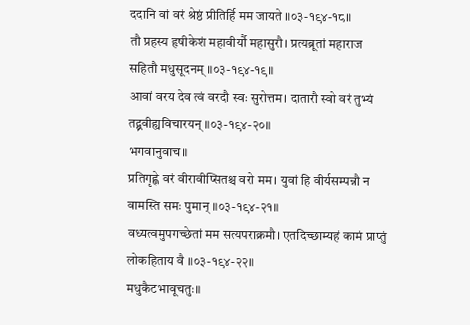ददानि वां वरं श्रेष्ठं प्रीतिर्हि मम जायते ॥०३-१९४-१८॥
तौ प्रहस्य हृषीकेशं महावीर्यौ महासुरौ। प्रत्यब्रूतां महाराज सहितौ मधुसूदनम् ॥०३-१९४-१९॥
आवां वरय देव त्वं वरदौ स्वः सुरोत्तम। दातारौ स्वो वरं तुभ्यं तद्ब्रवीह्यविचारयन् ॥०३-१९४-२०॥
भगवानुवाच॥
प्रतिगृह्णे वरं वीरावीप्सितश्च वरो मम। युवां हि वीर्यसम्पन्नौ न वामस्ति समः पुमान् ॥०३-१९४-२१॥
वध्यत्वमुपगच्छेतां मम सत्यपराक्रमौ। एतदिच्छाम्यहं कामं प्राप्तुं लोकहिताय वै ॥०३-१९४-२२॥
मधुकैटभावूचतुः॥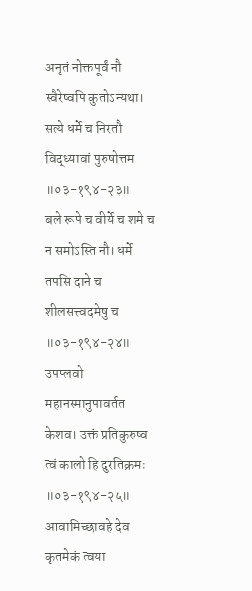अनृतं नोक्तपूर्वं नौ स्वैरेष्वपि कुतोऽन्यथा। सत्ये धर्मे च निरतौ विद्ध्यावां पुरुषोत्तम ॥०३-१९४-२३॥
बले रूपे च वीर्ये च शमे च न समोऽस्ति नौ। धर्मे तपसि दाने च शीलसत्त्वदमेषु च ॥०३-१९४-२४॥
उपप्लवो महानस्मानुपावर्तत केशव। उक्तं प्रतिकुरुष्व त्वं कालो हि दुरतिक्रमः ॥०३-१९४-२५॥
आवामिच्छावहे देव कृतमेकं त्वया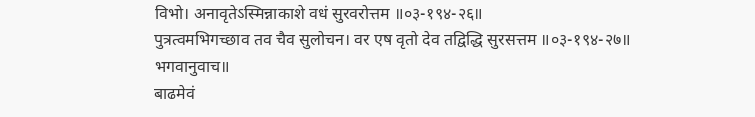विभो। अनावृतेऽस्मिन्नाकाशे वधं सुरवरोत्तम ॥०३-१९४-२६॥
पुत्रत्वमभिगच्छाव तव चैव सुलोचन। वर एष वृतो देव तद्विद्धि सुरसत्तम ॥०३-१९४-२७॥
भगवानुवाच॥
बाढमेवं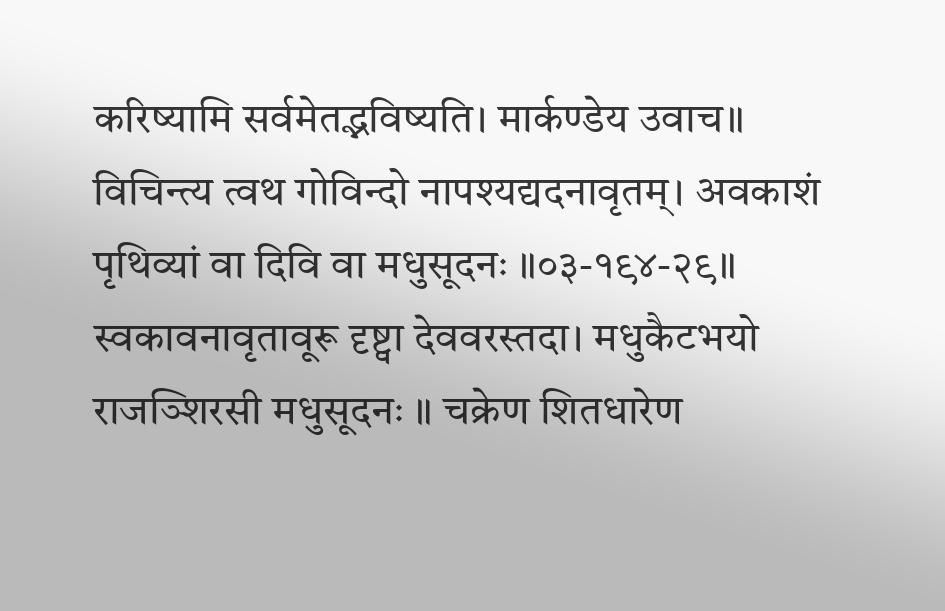करिष्यामि सर्वमेतद्भविष्यति। मार्कण्डेय उवाच॥
विचिन्त्य त्वथ गोविन्दो नापश्यद्यदनावृतम्। अवकाशं पृथिव्यां वा दिवि वा मधुसूदनः ॥०३-१९४-२९॥
स्वकावनावृतावूरू दृष्ट्वा देववरस्तदा। मधुकैटभयो राजञ्शिरसी मधुसूदनः ॥ चक्रेण शितधारेण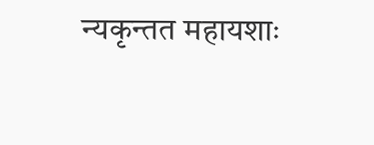न्यकृन्तत महायशाः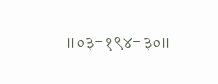॥०३-१९४-३०॥